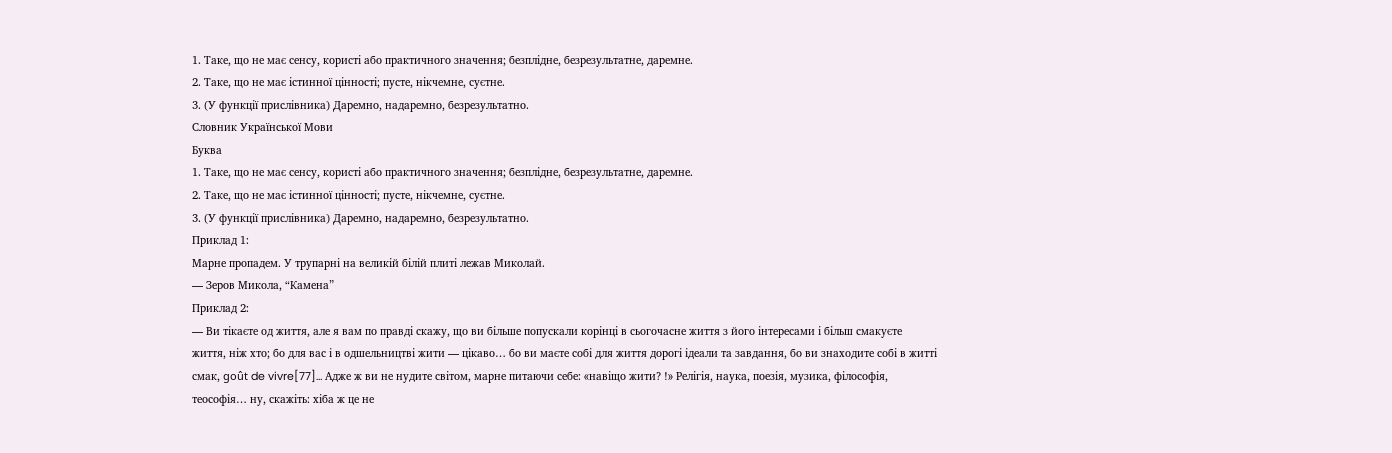1. Таке, що не має сенсу, користі або практичного значення; безплідне, безрезультатне, даремне.
2. Таке, що не має істинної цінності; пусте, нікчемне, суєтне.
3. (У функції прислівника) Даремно, надаремно, безрезультатно.
Словник Української Мови
Буква
1. Таке, що не має сенсу, користі або практичного значення; безплідне, безрезультатне, даремне.
2. Таке, що не має істинної цінності; пусте, нікчемне, суєтне.
3. (У функції прислівника) Даремно, надаремно, безрезультатно.
Приклад 1:
Марне пропадем. У трупарні на великій білій плиті лежав Миколай.
— Зеров Микола, “Камена”
Приклад 2:
— Ви тікаєте од життя, але я вам по правді скажу, що ви більше попускали корінці в сьогочасне життя з його інтересами і більш смакуєте життя, ніж хто; бо для вас і в одшельництві жити — цікаво… бо ви маєте собі для життя дорогі ідеали та завдання, бо ви знаходите собі в житті смак, goût de vivre[77]… Адже ж ви не нудите світом, марне питаючи себе: «навіщо жити? !» Релігія, наука, поезія, музика, філософія, теософія… ну, скажіть: хіба ж це не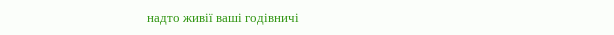надто живії ваші годівничі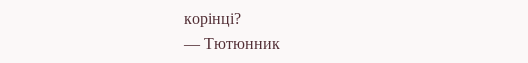корінці?
— Тютюнник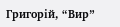Григорій, “Вир”